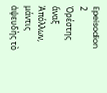Epeisodion 2
Ὀρέστης
ἄναξ Ἀπόλλων, μάντις ἀψευδὴς τὸ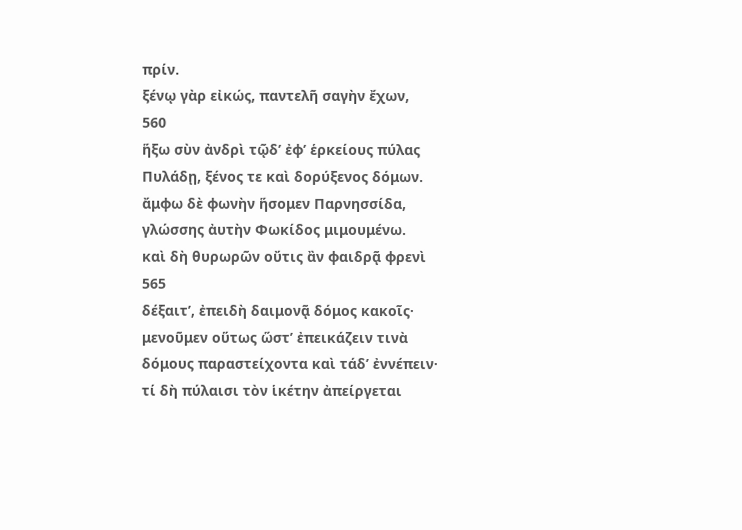πρίν.
ξένῳ γὰρ εἰκώς, παντελῆ σαγὴν ἔχων,
560
ἥξω σὺν ἀνδρὶ τῷδʼ ἐφʼ ἑρκείους πύλας
Πυλάδῃ, ξένος τε καὶ δορύξενος δόμων.
ἄμφω δὲ φωνὴν ἥσομεν Παρνησσίδα,
γλώσσης ἀυτὴν Φωκίδος μιμουμένω.
καὶ δὴ θυρωρῶν οὔτις ἂν φαιδρᾷ φρενὶ
565
δέξαιτʼ, ἐπειδὴ δαιμονᾷ δόμος κακοῖς·
μενοῦμεν οὕτως ὥστʼ ἐπεικάζειν τινὰ
δόμους παραστείχοντα καὶ τάδʼ ἐννέπειν·
τί δὴ πύλαισι τὸν ἱκέτην ἀπείργεται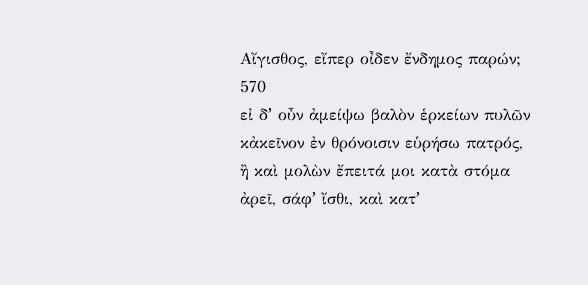Αἴγισθος, εἴπερ οἶδεν ἔνδημος παρών;
570
εἰ δʼ οὖν ἀμείψω βαλὸν ἑρκείων πυλῶν
κἀκεῖνον ἐν θρόνοισιν εὑρήσω πατρός,
ἢ καὶ μολὼν ἔπειτά μοι κατὰ στόμα
ἀρεῖ, σάφʼ ἴσθι, καὶ κατʼ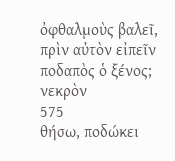ὀφθαλμοὺς βαλεῖ,
πρὶν αὐτὸν εἰπεῖν ποδαπὸς ὁ ξένος; νεκρὸν
575
θήσω, ποδώκει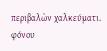περιβαλὼν χαλκεύματι.
φόνου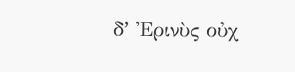δʼ Ἐρινὺς οὐχ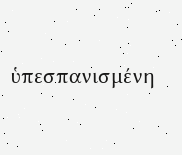ὑπεσπανισμένη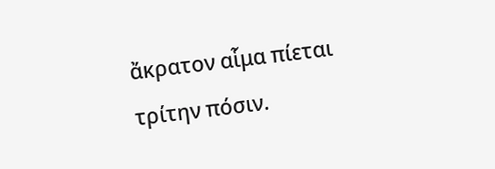ἄκρατον αἷμα πίεται τρίτην πόσιν.